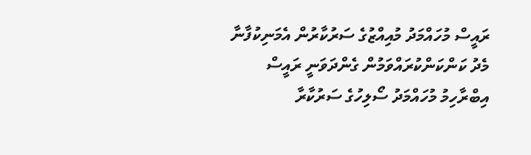ރައީސް މުހައްމަދު މުއިއްޒުގެ ސަރުކާރުން އެމަނިކުފާނާ މެދު ކަންކަންކުރައްވަމުން ގެންދަވަނީ ރައީސް އިބްރާހިމު މުހައްމަދު ސޯލިހުގެ ސަރުކާރާ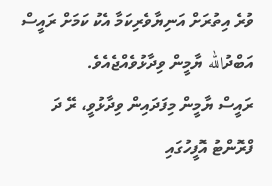ވުރެ އިތުރަށް އަނިޔާވެރިކަމާ އެކު ކަމަށް ރައީސް އަބްދުالله ޔާމީން ވިދާޅުވެއްޖެއެވެ.
ރައީސް ޔާމީން މިފަދައިން ވިދާޅުވީ، ރޭ ދަ ފްރޮންޓު އޮފީހުގައި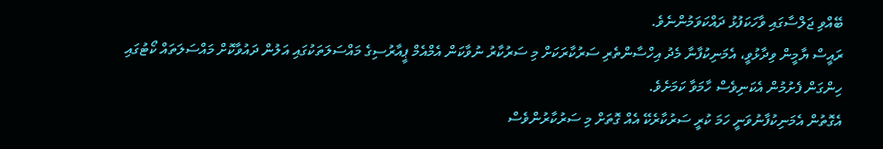ބޭއްވި ޖަލްސާގައި ވާހަކަފުޅު ދައްކަވަމުންނެވެ.
ރައީސް ޔާމީން ވިދާޅުވީ، އެމަނިކުފާނާ މެދު އިހްސާންތެރި ސަރުކާރަކަށް މި ސަރުކާރު ނުވާކަން އެމްއެމް ޕީއާރުސިގެ މައްސަލަތަކުގައި އަލުން ދައުވާކޮށް މައްސަލަތައް ކޯޓުގައި ހިންގަން ފެށުމުން އެކަނިވެސް ހާމަވާ ކަމަށެވެ.
އެގޮތުން އެމަނިކުފާނުވަނީ ހަމަ ކުރީ ސަރުކާރެކޭ އެއް ގޮތަށް މި ސަރުކާރުންވެސް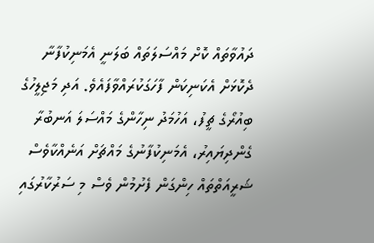ދައުވާތައް ކޮށް މައްސަލަތައް ބަލަނީ އެމަނިކުފާނާ ދެކޮޅަށް އެކަނިކަން ފާހަގަކުރައްވާފައެވެ. އަދި މަޖިލީހުގެ ބިއުރޯގެ ޗީފު، އަހުމަދު ނިހާންގެ މައްސަލަ އަނބުރާ ގެންދިޔައިރު، އެމަނިކުފާނުގެ މައްޗަށް އަނެއްކާވެސް ޝަރީއަތްތައް ހިންގަން ފެށުމުން ވެސް މި ސަރުކާރުގައި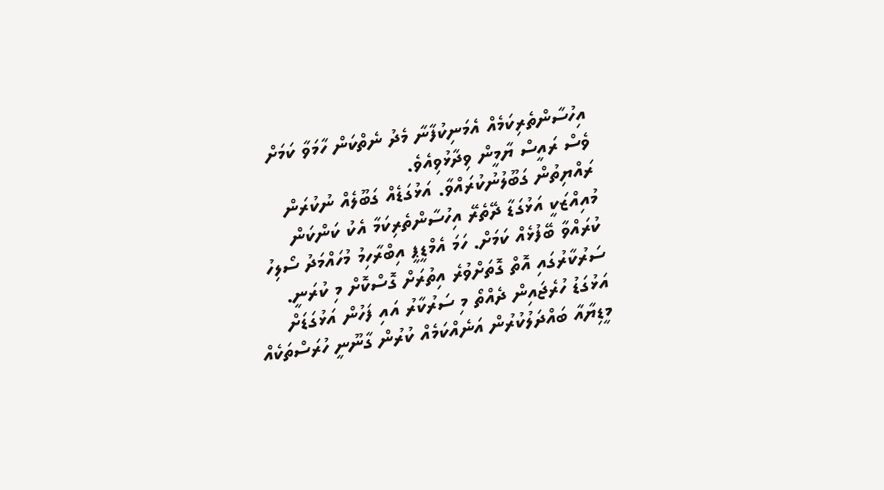އިހުސާންތެރިކަމެއް އެމަނިކުފާނާ މެދު ނެތްކަން ހާމަވާ ކަމަށް ވެސް ރައީސް ޔާމީން ވިދާޅުވިއެވެ.
ރައްޔިތުން ގަބޫލުނުކުރައްވާ. އަޅުގަޑެއް ގަބޫލެއް ނުކުރަން މުއިއްޒަކީ އަޅުގަޑާ ދޭތެރޭ އިހުސާންތެރިކަމާ އެކު ކަންކަން ކުރައްވާ ބޭފުޅެއް ކަމަށް. ހަމަ އެމްޑީޕީ އިބްރާހިމު މުހައްމަދު ސޯލިހު ސަރުކާރުގައި އޮތް ގޮތަށްވުރެ އިތުރަށް ގޮސްކޮށް މި ކުރަނީ. އަޅުގަޑު ހުރެޖައިން ދެއްތޯ މި ސަރުކާރު އައި ފަހުން އަޅުގަޑަށް މީޑިޔާއާ ބައްދަލުކުރުން އަނެއްކަމެއް ކުރުން ގާނޫނީ ހުރަސްތަކެއް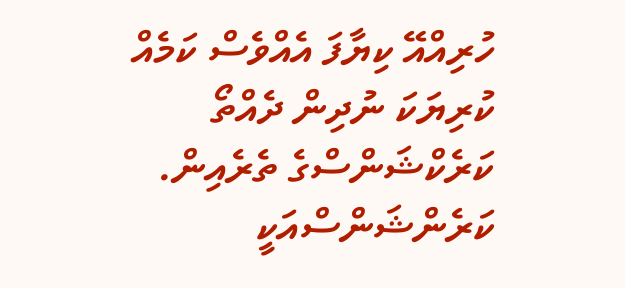ހުރިއްއޭ ކިޔާފަ އެއްވެސް ކަމެއް ކުރިޔަކަ ނުދިން ދެއްތޯ ކަރެކްޝަންސްގެ ތެރެއިން. ކަރެންޝަންސްއަކީ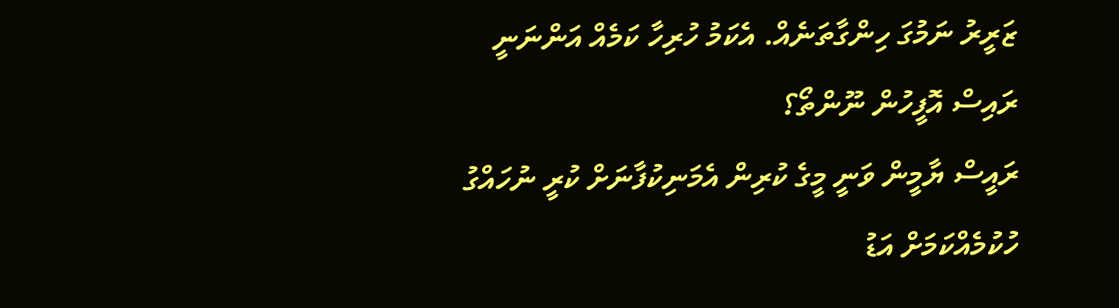ޒަރީރު ނަމުގަ ހިންގާތަނެއް. އެކަމު ހުރިހާ ކަމެއް އަންނަނީ ރައިސް އޮފީހުން ނޫންތޯ؟
ރައީސް ޔާމީން ވަނީ މީގެ ކުރިން އެމަނިކުފާނަށް ކުރީ ނުހައްގު ހުކުމެއްކަމަށް އަޑު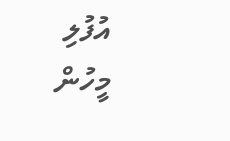އުފުލި މީހުން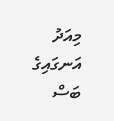މިއަދު އަނގައިގެ ބަސް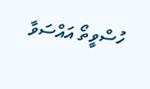ހުސްވީތޯ އައްސަވާ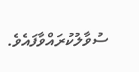ސުވާލުކުރައްވާފައެވެ.